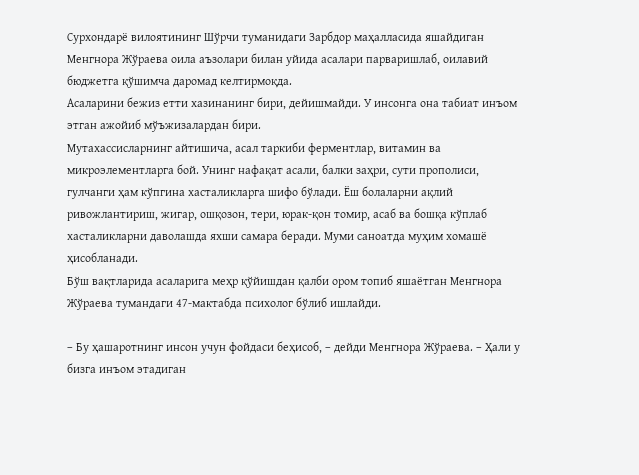Сурхондарё вилоятининг Шўрчи туманидаги Зарбдор маҳалласида яшайдиган Менгнора Жўраева оила аъзолари билан уйида асалари парваришлаб, оилавий бюджетга қўшимча даромад келтирмоқда.
Асаларини бежиз етти хазинанинг бири, дейишмайди. У инсонга она табиат инъом этган ажойиб мўъжизалардан бири.
Мутахассисларнинг айтишича, асал таркиби ферментлар, витамин ва микроэлементларга бой. Унинг нафақат асали, балки заҳри, сути прополиси, гулчанги ҳам кўпгина хасталикларга шифо бўлади. Ёш болаларни ақлий ривожлантириш, жигар, ошқозон, тери, юрак-қон томир, асаб ва бошқа кўплаб хасталикларни даволашда яхши самара беради. Муми саноатда муҳим хомашё ҳисобланади.
Бўш вақтларида асаларига меҳр қўйишдан қалби ором топиб яшаётган Менгнора Жўраева тумандаги 47-мактабда психолог бўлиб ишлайди.

– Бу ҳашаротнинг инсон учун фойдаси беҳисоб, – дейди Менгнора Жўраева. – Ҳали у бизга инъом этадиган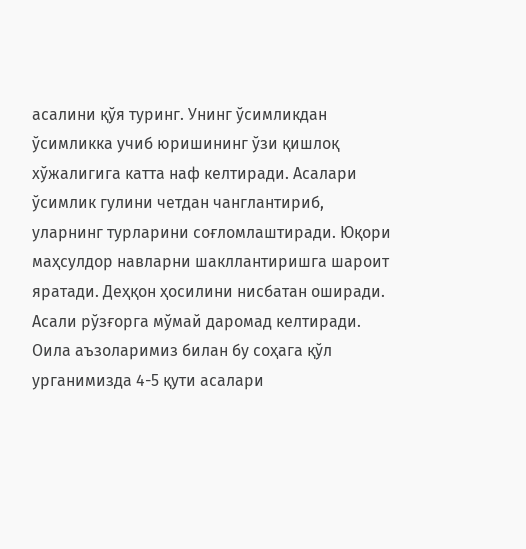асалини қўя туринг. Унинг ўсимликдан ўсимликка учиб юришининг ўзи қишлоқ хўжалигига катта наф келтиради. Асалари ўсимлик гулини четдан чанглантириб, уларнинг турларини соғломлаштиради. Юқори маҳсулдор навларни шакллантиришга шароит яратади. Деҳқон ҳосилини нисбатан оширади. Асали рўзғорга мўмай даромад келтиради. Оила аъзоларимиз билан бу соҳага қўл урганимизда 4-5 қути асалари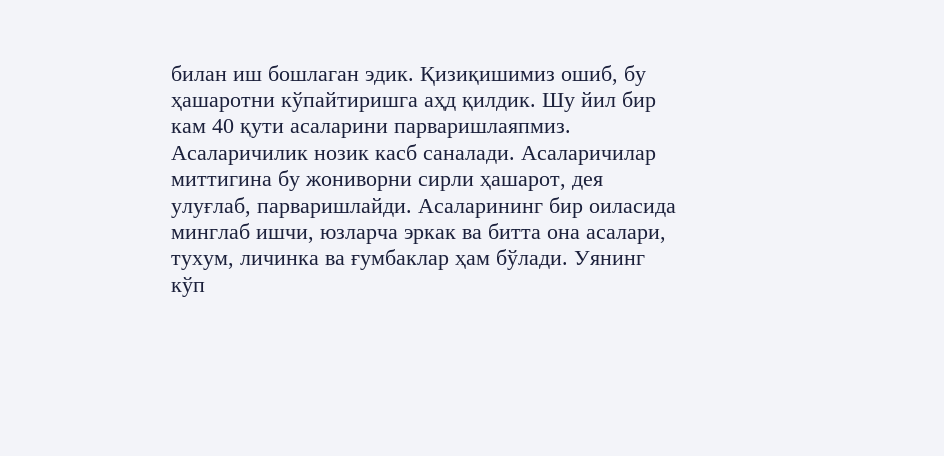билан иш бошлаган эдик. Қизиқишимиз ошиб, бу ҳашаротни кўпайтиришга аҳд қилдик. Шу йил бир кам 40 қути асаларини парваришлаяпмиз.
Асаларичилик нозик касб саналади. Асаларичилар миттигина бу жониворни сирли ҳашарот, дея улуғлаб, парваришлайди. Асаларининг бир оиласида минглаб ишчи, юзларча эркак ва битта она асалари, тухум, личинка ва ғумбаклар ҳам бўлади. Уянинг кўп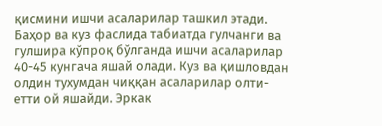қисмини ишчи асаларилар ташкил этади. Баҳор ва куз фаслида табиатда гулчанги ва гулшира кўпроқ бўлганда ишчи асаларилар 40-45 кунгача яшай олади. Куз ва қишловдан олдин тухумдан чиққан асаларилар олти-етти ой яшайди. Эркак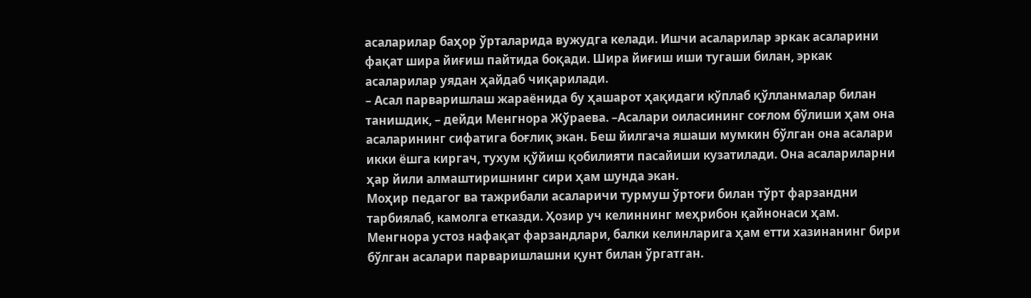асаларилар баҳор ўрталарида вужудга келади. Ишчи асаларилар эркак асаларини фақат шира йиғиш пайтида боқади. Шира йиғиш иши тугаши билан, эркак асаларилар уядан ҳайдаб чиқарилади.
– Асал парваришлаш жараёнида бу ҳашарот ҳақидаги кўплаб қўлланмалар билан танишдик, – дейди Менгнора Жўраева. –Асалари оиласининг соғлом бўлиши ҳам она асаларининг сифатига боғлиқ экан. Беш йилгача яшаши мумкин бўлган она асалари икки ёшга киргач, тухум қўйиш қобилияти пасайиши кузатилади. Она асалариларни ҳар йили алмаштиришнинг сири ҳам шунда экан.
Моҳир педагог ва тажрибали асаларичи турмуш ўртоғи билан тўрт фарзандни тарбиялаб, камолга етказди. Ҳозир уч келиннинг меҳрибон қайнонаси ҳам. Менгнора устоз нафақат фарзандлари, балки келинларига ҳам етти хазинанинг бири бўлган асалари парваришлашни қунт билан ўргатган.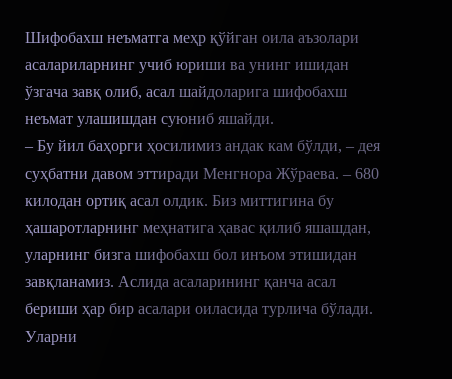Шифобахш неъматга меҳр қўйган оила аъзолари асалариларнинг учиб юриши ва унинг ишидан ўзгача завқ олиб, асал шайдоларига шифобахш неъмат улашишдан суюниб яшайди.
– Бу йил баҳорги ҳосилимиз андак кам бўлди, – дея суҳбатни давом эттиради Менгнора Жўраева. – 680 килодан ортиқ асал олдик. Биз миттигина бу ҳашаротларнинг меҳнатига ҳавас қилиб яшашдан, уларнинг бизга шифобахш бол инъом этишидан завқланамиз. Аслида асаларининг қанча асал бериши ҳар бир асалари оиласида турлича бўлади. Уларни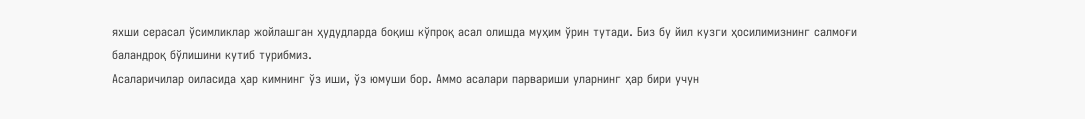яхши серасал ўсимликлар жойлашган ҳудудларда боқиш кўпроқ асал олишда муҳим ўрин тутади. Биз бу йил кузги ҳосилимизнинг салмоғи баландроқ бўлишини кутиб турибмиз.
Асаларичилар оиласида ҳар кимнинг ўз иши, ўз юмуши бор. Аммо асалари парвариши уларнинг ҳар бири учун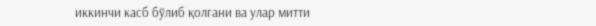иккинчи касб бўлиб қолгани ва улар митти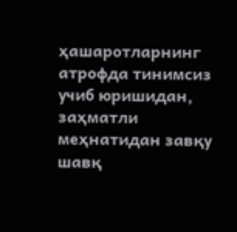ҳашаротларнинг атрофда тинимсиз учиб юришидан, заҳматли меҳнатидан завқу шавқ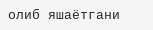олиб яшаётгани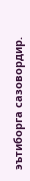эътиборга сазовордир.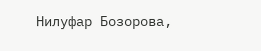Нилуфар Бозорова,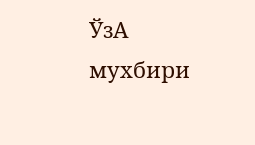ЎзА мухбири